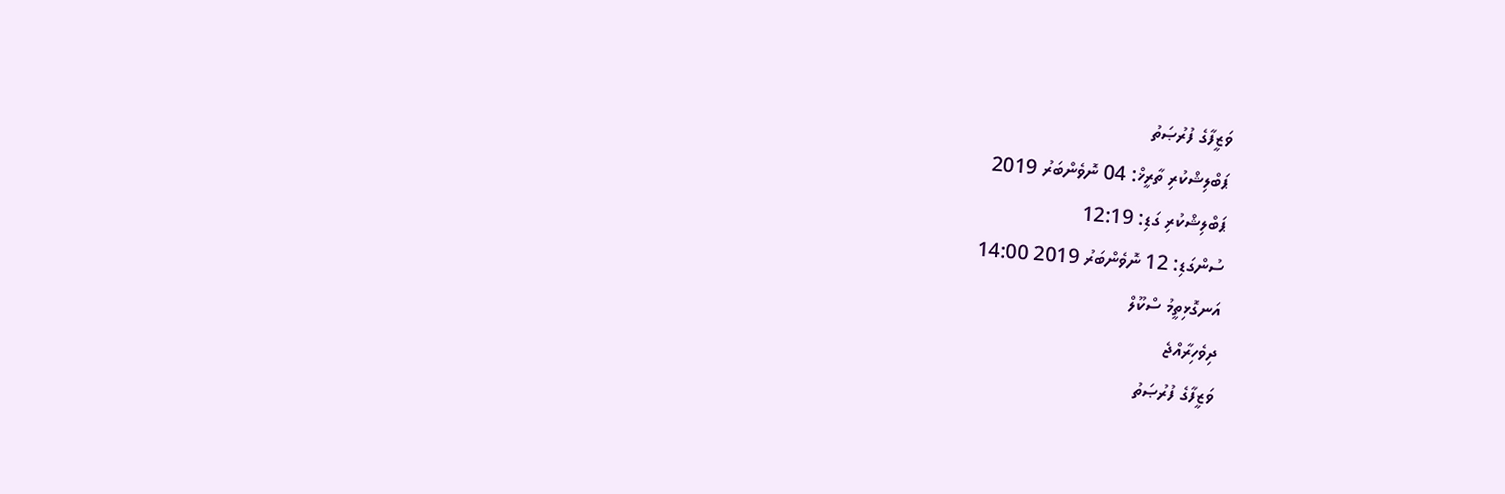ވަޒީފާގެ ފުރުޞަތު
ޕަބްލިޝްކުރި ތާރީޚް: 04 ނޮވެންބަރު 2019
ޕަބްލިޝްކުރި ގަޑި: 12:19
ސުންގަޑި: 12 ނޮވެންބަރު 2019 14:00
އަނގޮޅިތީމު ސްކޫލް
ދިވެހިރާއްޖެ
ވަޒީފާގެ ފުރުޞަތު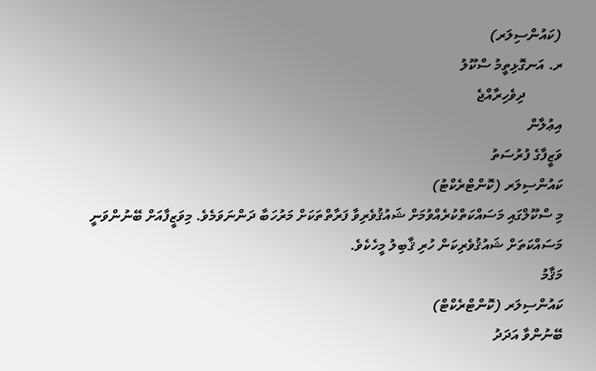(ކައުންސިލަރ)
ރ. އަނގޮޅިތީމު ސްކޫލު
          ދިވެހިރާއްޖެ
އިޢުލާން
ވަޒީފާގެ ފުރުސަތު
ކައުންސިލަރ (ކޮންޓްރެކްޓު)
މި ސްކޫލްގައި މަސައްކަތްކުރެއްވުމަށް ޝައުޤުވެރިވާ ފަރާތްތަކަށް މަރުހަބާ ދަންނަވަމެވެ. މިވަޒީފާއަށް ބޭނުންވަނީ މަސައްކަތަށް ޝައުޤުވެރިކަން ހުރި ޤާބިލު މީހެކެވެ.
މަޤާމު
ކައުންސިލަރ (ކޮންޓްރެކްޓް)
ބޭނުންވާ އަދަދު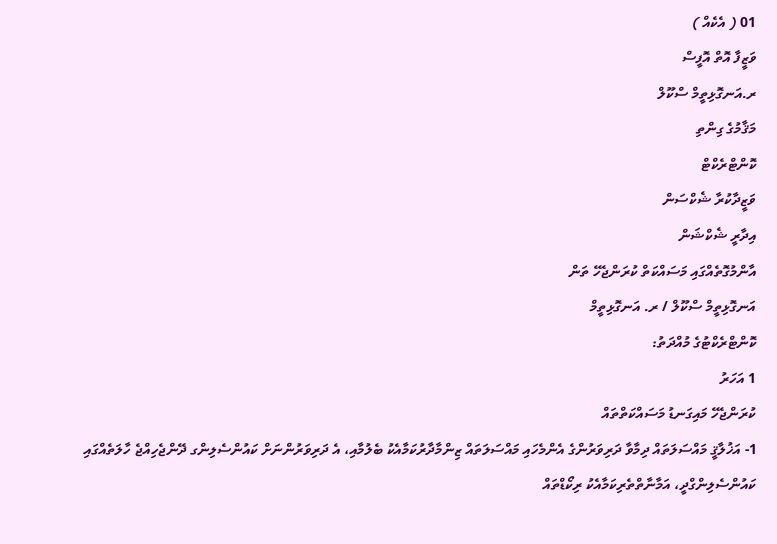01 ( އެކެއް )
ވަޒީފާ އޮތް އޮފީސް
ރ.އަނގޮޅިތީމް ސްކޫލް
މަޤާމުގެ ގިންތި
ކޮންޓްރެކްޓް
ވަޒީދާކުރާ ޝެކްސަން
އިދާރީ ޝެކްޝަން
އާންމުގޮތެއްގައި މަސައްކަތް ކުރަންޖެހޭ ތަން
އަނގޮޅިތީމް ސްކޫލް / ރ. އަނގޮޅިތީމް
ކޮންޓްރެކްޓުގެ މުއްދަތު:
1 އަހަރު
ކުރަންޖެހޭ މައިގަނޑު މަސައްކަތްތައް
1- އަޚުލާޤީ މައްސަލަތައް ދިމާވާ ދަރިވަރުންގެ އެންމެހައި މައްސަލަތައް ޒިންމާދާރުކަމާއެކު ބެލުމާއި، އެ ދަރިވަރުންނަށް ކައުންސެލިންގ ދޭންޖެހިއްޖެ ހާލަތެއްގައި ކައުންސެލިންގްދީ، އަމާނާތްތެރިކަމާއެކު ރިކޯޑްތައް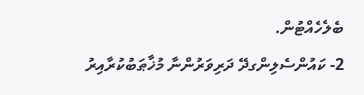ބެލެހެއްޓުން.
2- ކައުންސެލިންގދޭ ދަރިވަރުންނާ މުޚާޠަބުކުރާއިރު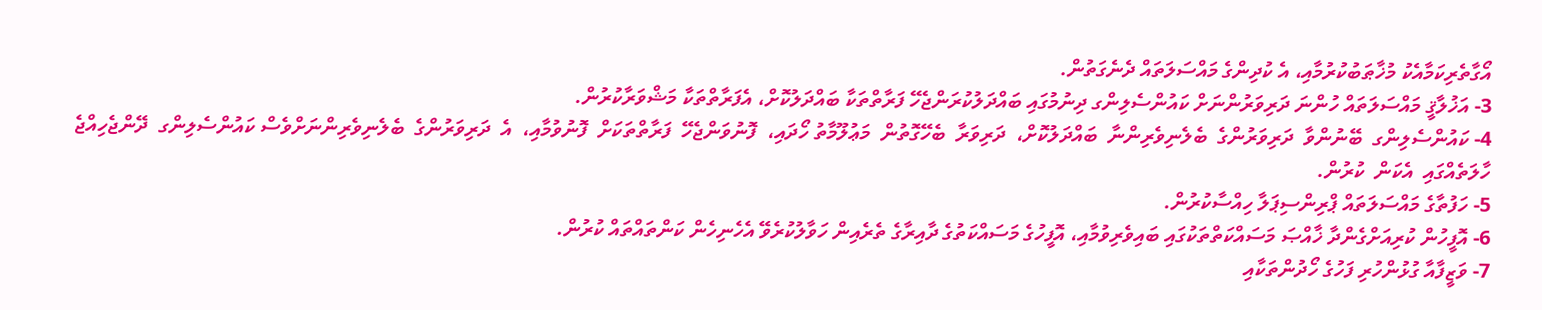އޯގާތެރިކަމާއެކު މުޚާޠަބުކުރުމާއި، އެ ކުދިންގެ މައްސަލަތައް ދެނެގަތުން.
3- އަޚުލާޤީ މައްސަލަތައް ހުންނަ ދަރިވަރުންނަށް ކައުންސެލިންގ ދިނުމުގައި ބައްދަލުކުރަންޖެހޭ ފަރާތްތަކާ ބައްދަލުކޮށް، އެފަރާތްތަކާ މަޝްވަރާކުރުން.
4- ކައުންސެލިންގ  ބޭނުންވާ  ދަރިވަރުންގެ  ބެލެނިވެރިންނާ  ބައްދަލުކޮށް،  ދަރިވަރާ  ބެހޭގޮތުން  މަޢުލޫމާތު ހޯދައި،  ފޮނުވަންޖެހޭ  ފަރާތްތަކަށް  ފޮނުވުމާއި،  އެ  ދަރިވަރުންގެ  ބެލެނިވެރިންނަށްވެސް ކައުންސެލިންގ  ދޭންޖެހިއްޖެ  ހާލަތެއްގައި  އެކަން  ކުރުން.
5- ހަފުތާގެ މައްސަލަތައް ޕްރިންސިޕަލާ ހިއްސާކުރުން.
6- އޮފީހުން ކުރިއަށްގެންދާ ޚާއްޞަ މަސައްކަތްތަކުގައި ބައިވެރިވުމާއި، އޮފީހުގެ މަސައްކަތުގެ ދާއިރާގެ ތެރެއިން ހަވާލުކުރެވޭ އެހެނިހެން ކަންތައްތައް ކުރުން.
7- ވަޒީފާއާ ގުޅުންހުރި ފަހުގެ ހޯދުންތަކާއި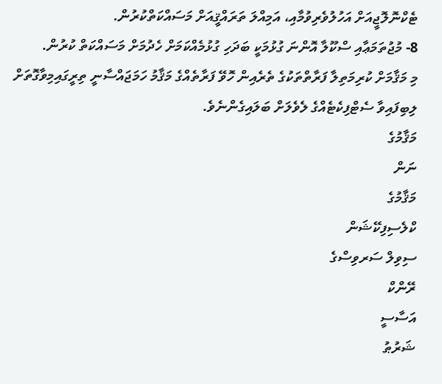ޓެކްނޮލޮޖީއަށް އަހުލުވެރިވުމާއި، އަމިއްލަ ތަރައްޤީއަށް މަސައްކަތްކުރުން.
8- މުޖުތަމަޢާއި ސްކޫލާ އޮންނަ ގުޅުމަކީ ބަދަހި ގުޅުމެއްކަމަށް ހެދުމަށް މަސައްކަތް ކުރުން.
މި މަޤާމަށް ކުރިމަތިލާ ފަރާތްތަކުގެ ތެރެއިން ހޮވޭ ފަރާތެއްގެ މަޤާމު ހަމަޖައްސާނީ ތިރީގައިމިވާގޮތަށް ލިބިފައިވާ ސެޓްފިކެޓެއްގެ ލެވެލަށް ބަލައިގެންނެވެ.
މަޤާމުގެ
ނަން
މަޤާމުގެ
ކްލެސިފިކޭޝަން
ސިވިލް ސަރވިސްގެ
ރޭންކް
އަސާސީ
ޝަރުޠު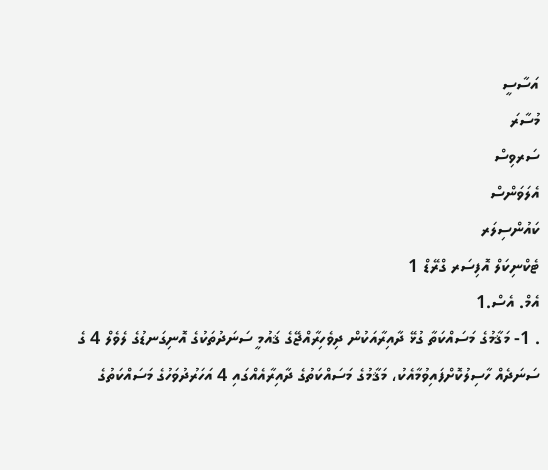އަސާސީ
މުސާރަ
ސަރވިސް
އެލަވަންސް
ކައުންސިލަރ
ޓެކްނިކަލް އޮފިސަރ ގްރޭޑް 1
އެމް. އެސް.1
. 1- މަޤާމުގެ މަސައްކަތާ ގުޅޭ ދާއިރާއަކުން ދިވެހިރާއްޖޭގެ ޤައުމީ ސަނަދުތަކުގެ އޮނިގަނޑުގެ ލެވެލް 4 ގެ ސަނަދެއް ހާސިލުކޮށްފައިވުމާއެކު، މަޤާމުގެ މަސައްކަތުގެ ދާއިރާއެއްގައި 4 އަހަރުދުވަހުގެ މަސައްކަތުގެ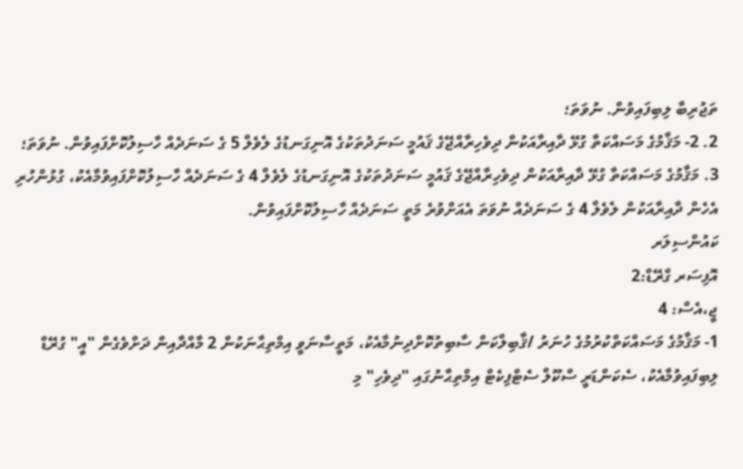ތަޖުރިބާ ލިބިފައިވުން. ނުވަތަ؛
2. 2- މަޤާމުގެ މަސައްކަތާ ގުޅޭ ދާއިރާއަކުން ދިވެހިރާއްޖޭގެ ޤައުމީ ސަނަދުތަކުގެ އޮނިގަނޑުގެ ލެވެލް 5 ގެ ސަނަދެއް ހާސިލުކޮށްފައިވުން. ނުވަތަ؛
3. މަޤާމުގެ މަސައްކަތާ ގުޅޭ ދާއިރާއަކުން ދިވެހިރާއްޖޭގެ ޤައުމީ ސަނަދުތަކުގެ އޮނިގަނޑުގެ ލެވެލް 4 ގެ ސަނަދެއް ހާސިލުކޮށްފައިވުމާއެކު، ގުޅުންހުރި އެހެން ދާއިރާއަކުން ލެވެލް 4 ގެ ސަނަދެއް ނުވަތަ އެއަށްވުރެ މަތީ ސަނަދެއް ހާސިލުކޮށްފައިވުން.
ކައުންސިލަރ
އޮފިސަރ ގްރޭޑް:2
ޖީ،އެސް: 4
1- މަޤާމުގެ މަސައްކަތްކުރުމުގެ ހުނަރު /ޤާބިލްކަން ސާބިތުކޮށްދިނުމާއެކު، މަތީސާނަވީ އިމްތިޙާނަކުން 2 މާއްދާއިން ދަށްވެގެން "އީ" ގުރޭޑް ލިބިފައިވުމާއެކު، ސެކަންޑަރީ ސްކޫލް ސެޓްފިކެޓް އިމްތިޙާނުގައި "ދިވެހި" މި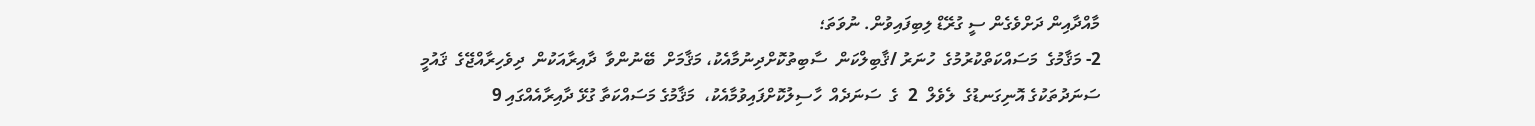މާއްދާއިން ދަށްވެގެން ސީ ގުރޭޑް ލިބިފައިވުން. ނުވަތަ؛
2- މަޤާމުގެ  މަސައްކަތްކުރުމުގެ  ހުނަރު /ޤާބިލްކަން  ސާބިތުކޮށްދިނުމާއެކު، މަޤާމަށް  ބޭނުންވާ  ދާއިރާއަކުން  ދިވެހިރާއްޖޭގެ  ޤައުމީ  ސަނަދުތަކުގެ އޮނިގަނޑުގެ  ލެވެލް  2  ގެ  ސަނަދެއް  ހާސިލުކޮށްފައިވުމާއެކު،  މަޤާމުގެ މަސައްކަތާ ގުޅޭ ދާއިރާއެއްގައި 9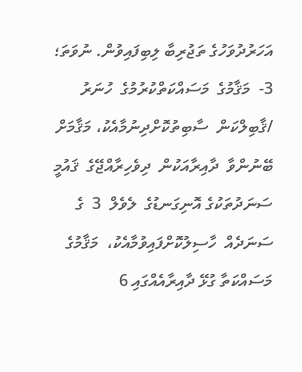އަހަރުދުވަހުގެ ތަޖުރިބާ ލިބިފައިވުން. ނުވަތަ؛
3-  މަޤާމުގެ  މަސައްކަތްކުރުމުގެ  ހުނަރު /ޤާބިލްކަން  ސާބިތުކޮށްދިނުމާއެކު، މަޤާމަށް  ބޭނުންވާ  ދާއިރާއަކުން  ދިވެހިރާއްޖޭގެ  ޤައުމީ  ސަނަދުތަކުގެ އޮނިގަނޑުގެ  ލެވެލް  3  ގެ  ސަނަދެއް  ހާސިލުކޮށްފައިވުމާއެކު،  މަޤާމުގެ މަސައްކަތާ ގުޅޭ ދާއިރާއެއްގައި 6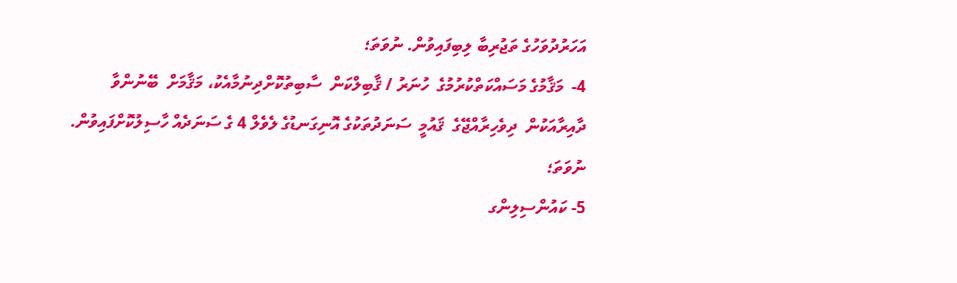އަހަރުދުވަހުގެ ތަޖުރިބާ ލިބިފައިވުން. ނުވަތަ؛
4-  މަޤާމުގެ މަސައްކަތްކުރުމުގެ  ހުނަރު / ޤާބިލްކަން  ސާބިތުކޮށްދިނުމާއެކު، މަޤާމަށް  ބޭނުންވާ  ދާއިރާއަކުން  ދިވެހިރާއްޖޭގެ  ޤައުމީ  ސަނަދުތަކުގެ އޮނިގަނޑުގެ ލެވެލް 4 ގެ ސަނަދެއް ހާސިލުކޮށްފައިވުން. ނުވަތަ؛
5- ކައުންސިލިންގ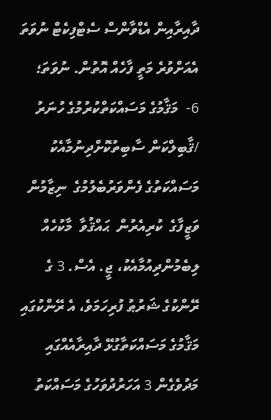ދާއިރާއިން އެޑްވާންސް ސެޓްފިކެޓް ނުވަތަ އެއަށްވުރެ މަތީ ފާހެއް އޮތުން. ނުވަތަ؛
6-  މަޤާމުގެ މަސައްކަތްކުރުމުގެ ހުނަރު /ޤާބިލްކަން ސާބިތުކޮށްދިނުމާއެކު މަސައްކަތުގެ ފެންވަރުބެލުމުގެ  ނިޒާމުން  ވަޒީފާގެ  ކުރިއެރުން  ޙައްޤުވާ  މާކުހެއް ލިބެމުންދިއުމާއެކު، ޖީ. އެސް. 3 ގެ ރޭންކުގެ ޝަރުޠު ފުރިހަމަވެ، އެ ރޭންކުގައި މަޤާމުގެ މަސައްކަތާގުޅޭ ދާއިރާއެއްގައި މަދުވެގެން 3 އަހަރުދުވަހުގެ މަސައްކަތު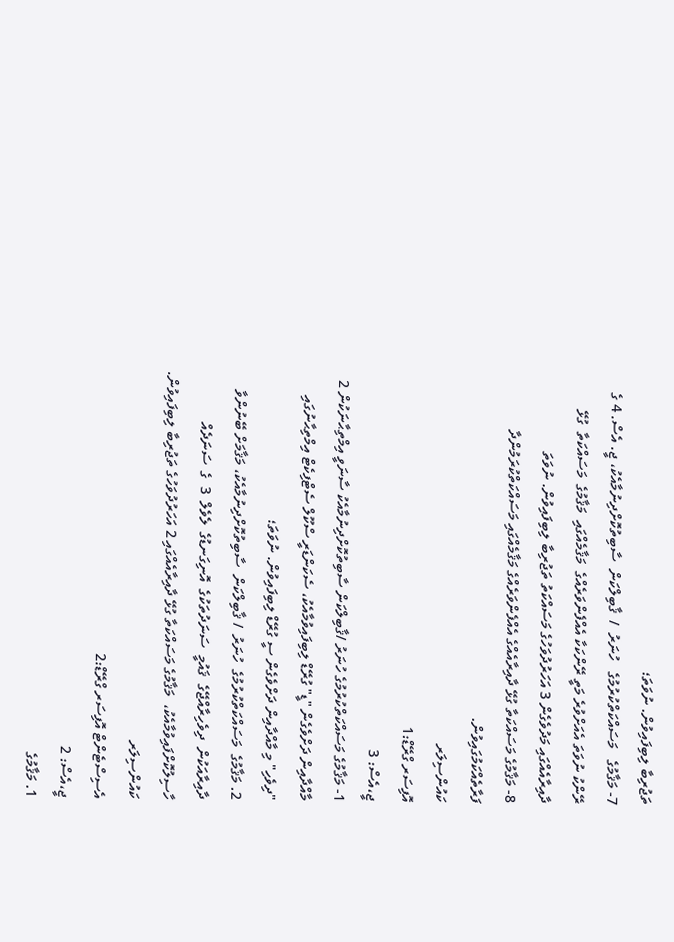ތަޖުރިބާ ލިބިފައިވުން. ނުވަތަ؛
7- މަޤާމުގެ   މަސައްކަތްކުރުމުގެ   ހުނަރު  /  ޤާބިލްކަން  ސާބިތުކޮށްދިނުމާއެކު، ޖީ. އެސް. 4 ގެ ރޭންކު ނުވަތަ އެއަށްވުރެ މަތީ ރޭންކަކާ އެއްފެންވަރެއްގެ  މަޤާމެއްގައި  މަޤާމުގެ  މަސައްކަތާ  ގުޅޭ  ދާއިރާއެއްގައި މަދުވެގެން 3 އަހަރުދުވަހުގެ މަސައްކަތު ތަޖުރިބާ ލިބިފައިވުން. ނުވަތަ
8- މަޤާމުގެ މަސައްކަތާ ގުޅޭ ދާއިރާއެއްގެ އެއްފެންވަރެއްގެ މަޤާމެއްގައި މަސައްކަތްކުރަމުންދާ ފަރާތެއްކަމުގައިވުން.
ކައުންސިލަރ
އޮފިސަރ ގްރޭޑް:1
ޖީ،އެސް: 3
1- މަޤާމުގެ މަސައްކަތްކުރުމުގެ ހުނަރު /ޤާބިލްކަން ސާބިތުކޮށްދިނުމާއެކު ސާނަވީ އިމްތިޙާނަކުން 2 މާއްދާއިން ދަށްވެގެން "ޑީ" ގުރޭޑް ލިބިފައިވުމާއެކު، ސެކަންޑަރީ ސްކޫލް ސެޓްފިކެޓް އިމްތިޙާނުގައި "ދިވެހި" މި މާއްދާއިން ދަށްވެގެން ސީ ގުރޭޑް ލިބިފައިވުން. ނުވަތަ؛
2. މަޤާމުގެ  މަސައްކަތްކުރުމުގެ  ހުނަރު  / ޤާބިލްކަން  ސާބިތުކޮށްދިނުމާއެކު، މަޤާމަށް ބޭނުންވާ  ދާއިރާއަކުން  ދިވެހިރާއްޖޭގެ  ޤައުމީ  ސަނަދުތަކުގެ  އޮނިގަނޑުގެ  ލެވެލް  3  ގެ  ސަނަދެއް  ހާސިލުކޮށްފައިވުމާއެކު،  މަޤާމުގެ މަސައްކަތާ ގުޅޭ ދާއިރާއެއްގައި 2 އަހަރުދުވަހުގެ ތަޖުރިބާ ލިބިފައިވުން.
ކައުންސިލަރ
އެސިސްޓެންޓް އޮފިސަރ ގްރޭޑް:2
ޖީ،އެސް: 2
1. މަޤާމުގެ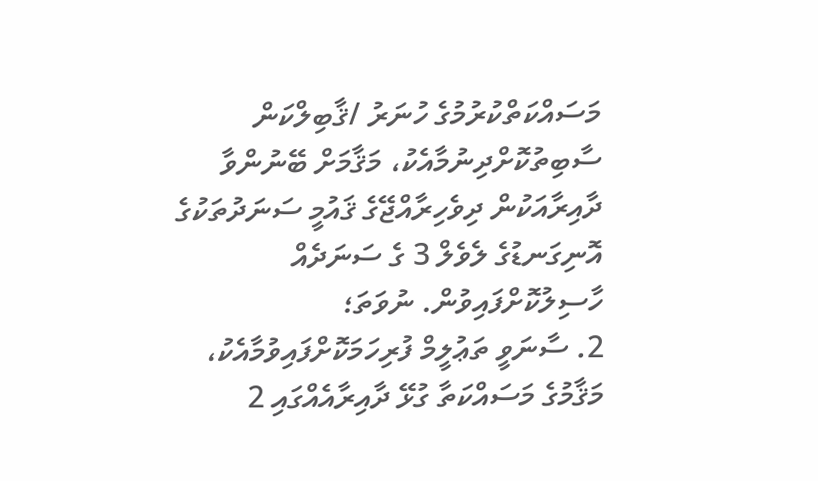މަސައްކަތްކުރުމުގެ ހުނަރު /ޤާބިލްކަން ސާބިތުކޮށްދިނުމާއެކު، މަޤާމަށް ބޭނުންވާ ދާއިރާއަކުން ދިވެހިރާއްޖޭގެ ޤައުމީ ސަނަދުތަކުގެ އޮނިގަނޑުގެ ލެވެލް 3 ގެ ސަނަދެއް ހާސިލުކޮށްފައިވުން. ނުވަތަ؛
2. ސާނަވީ ތަޢުލީމް ފުރިހަމަކޮށްފައިވުމާއެކު، މަޤާމުގެ މަސައްކަތާ ގުޅޭ ދާއިރާއެއްގައި 2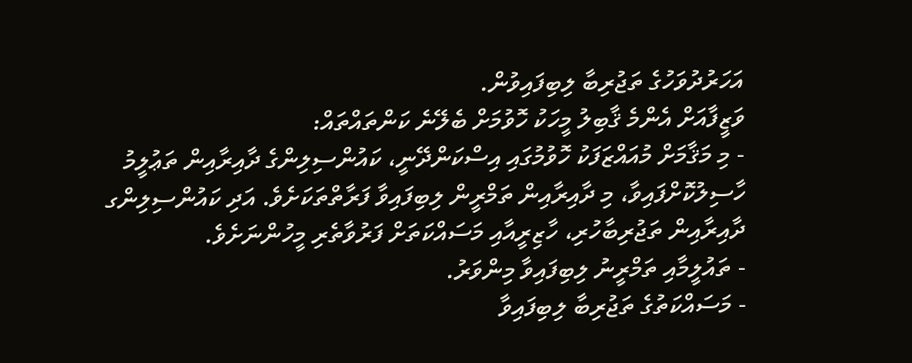އަހަރުދުވަހުގެ ތަޖުރިބާ ލިބިފައިވުން.
ވަޒީފާއަށް އެންމެ ޤާބިލު މީހަކު ހޮވުމަށް ބެލޭނެ ކަންތައްތައް:
- މި މަޤާމަށް މުއައްޒަފަކު ހޮވުމުގައި އިސްކަންދޭނީ، ކައުންސިލިންގެ ދާއިރާއިން ތަޢުލީމު ހާސިލުކޮށްފައިވާ، މި ދާއިރާއިން ތަމްރީން ލިބިފައިވާ ފަރާތްތަކަށެވެ. އަދި ކައުންސިލިންގ ދާއިރާއިން ތަޖުރިބާހުރި، ހާޒިރީއާއި މަސައްކަތަށް ފަރުވާތެރި މީހުންނަށެވެ.
- ތައުލީމާއި ތަމްރީނު ލިބިފައިވާ މިންވަރު.
- މަސައްކަތުގެ ތަޖުރިބާ ލިބިފައިވާ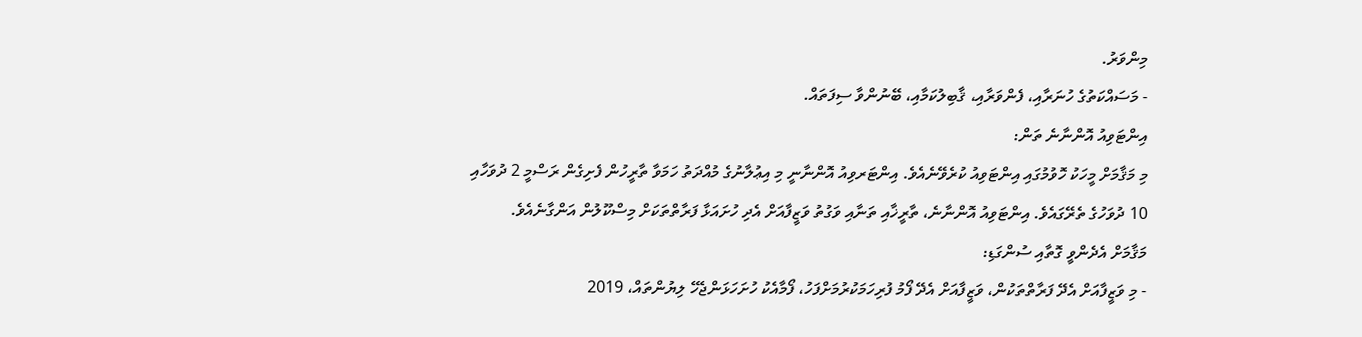މިންވަރު.
- މަސައްކަތުގެ ހުނަރާއި، ފެންވަރާއި، ޤާބިލުކަމާއި، ބޭނުންވާ ސިފަތައް.
އިންޓަވިއު އޮންނާނެ ތަން:
މި މަޤާމަށް މީހަކު ހޮވުމުގައި އިންޓަވިއު ކުރެވޭނެއެވެ. އިންޓަރވިއު އޮންނާނީ މި އިޢުލާނުގެ މުއްދަތު ހަމަވާ ތާރީހުން ފެށިގެން ރަސްމީ 2 ދުވަހާއި 10 ދުވަހުގެ ތެރޭގައެވެ. އިންޓަވިއު އޮންނާނެ، ތާރީޚާއި ތަނާއި ވަގުތު ވަޒީފާއަށް އެދި ހުށައަޅާ ފަރާތްތަކަށް މިސްކޫލުން އަންގާނެއެވެ.
މަޤާމަށް އެދެންވީ ގޮތާއި ސުންގަޑި:
- މި ވަޒީފާއަށް އެދޭ ފަރާތްތަކުން، ވަޒީފާއަށް އެދޭ ފޯމު ފުރިހަމަކުރުމަށްފަހު، ފޯމާއެކު ހުށަހަޅަންޖެހޭ ލިޔުންތައް، 2019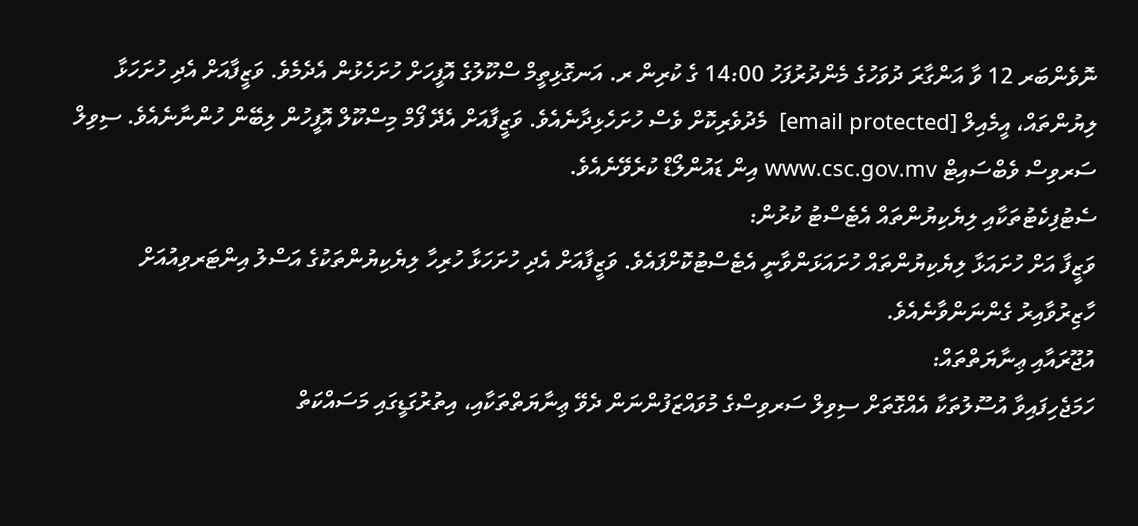ނޮވެންބަރ 12 ވާ އަންގާރަ ދުވަހުގެ މެންދުރުފަހު 14:00 ގެ ކުރިން ރ. އަނގޮޅިތީމް ސްކޫލުގެ އޮފީހަށް ހުށަހެޅުން އެދެމެވެ. ވަޒީފާއަށް އެދި ހުށަހަޅާ ލިޔުންތައް، އީމެއިލް [email protected]  މެދުވެރިކޮށް ވެސް ހުށަހެޅިދާނެއެވެ. ވަޒީފާއަށް އެދޭ ފޯމް މިސްކޫލް އޮފީހުން ލިބޭން ހުންނާނެއެވެ. ސިވިލް ސަރވިސް ވެބްސައިޓް www.csc.gov.mv އިން ޑައުންލޯޑް ކުރެވޭނެއެވެ.
ސެޓުފިކެޓުތަކާއި ލިޔެކިޔުންތައް އެޓެސްޓު ކުރުން:
ވަޒީފާ އަށް ހުށައަޅާ ލިޔެކިޔުންތައް ހުށައަޅަންވާނީ އެޓެސްޓުކޮށްފައެވެ. ވަޒީފާއަށް އެދި ހުށަހަޅާ ހުރިހާ ލިޔެކިޔުންތަކުގެ އަސްލު އިންޓަރވިއުއަށް ހާޒިރުވާއިރު ގެންނަންވާނެއެވެ.
އުޖޫރައާއި ޢިނާޔަތްތައް:
ހަމަޖެހިފައިވާ އުސޫލުތަކާ އެއްގޮތަށް ސިވިލް ސަރވިސްގެ މުވައްޒަފުންނަން ދެވޭ ޢިނާޔަތްތަކާއި، އިތުރުގަޑީގައި މަސައްކަތް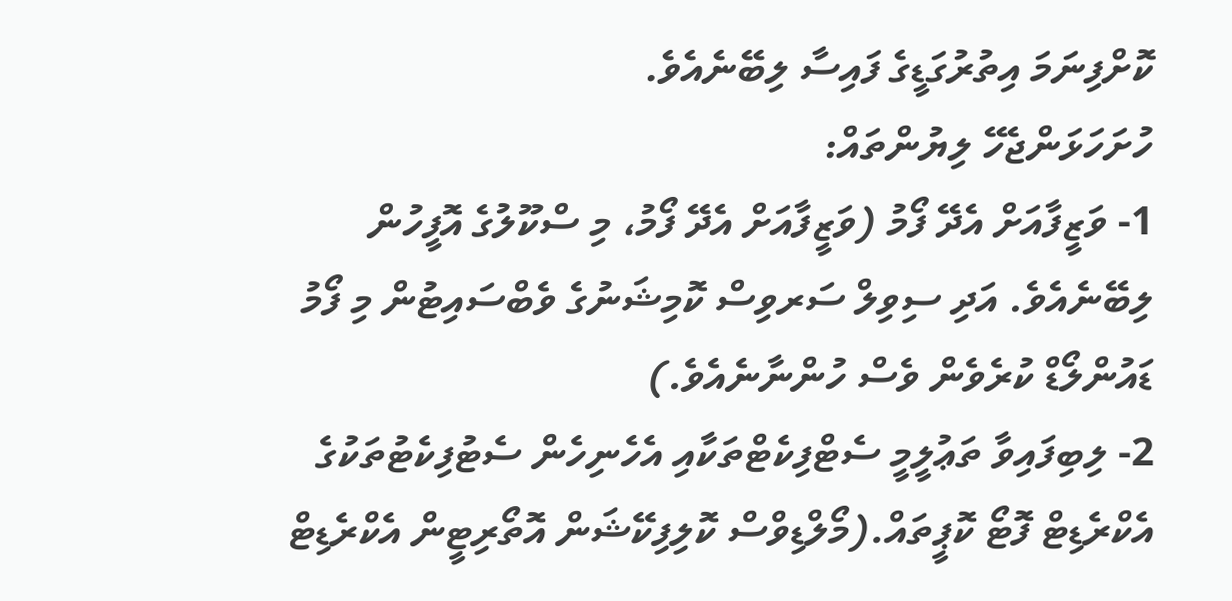ކޮށްފިނަމަ އިތުރުގަޑީގެ ފައިސާ ލިބޭނެއެވެ.
ހުށަހަޅަންޖެހޭ ލިޔުންތައް:
1- ވަޒީފާއަށް އެދޭ ފޯމު (ވަޒީފާއަށް އެދޭ ފޯމު، މި ސްކޫލުގެ އޮފީހުން ލިބޭނެއެވެ. އަދި ސިވިލް ސަރވިސް ކޮމިޝަނުގެ ވެބްސައިޓުން މި ފޯމު ޑައުންލޯޑް ކުރެވެން ވެސް ހުންނާނެއެވެ.)
2- ލިބިފައިވާ ތަޢުލީމީ ސެޓްފިކެޓްތަކާއި އެހެނިހެން ސެޓުފިކެޓުތަކުގެ އެކްރެޑިޓް ފޮޓޯ ކޮޕީތައް.(މޯލްޑިވްސް ކޮލިފިކޭޝަން އޮތޯރިޓީން އެކްރެޑިޓް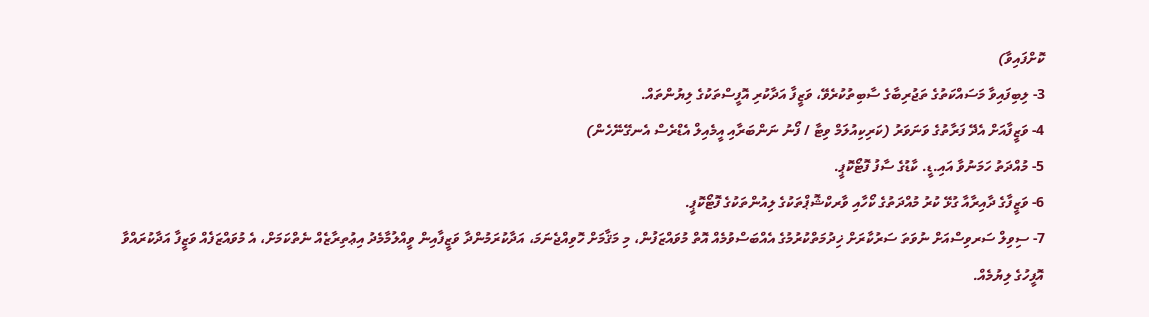ކޮށްފައިވާ)
3- ލިބިފައިވާ މަސައްކަތުގެ ތަޖުރިބާގެ ސާބިތުކުރެވޭ، ވަޒީފާ އަދާކުރި އޮފީސްތަކުގެ ލިޔުންތައް.
4- ވަޒީފާއަށް އެދޭ ފަރާތުގެ ވަނަވަރު (ކަރިކިއުލަމް ވިޓާ / ފޯނު ނަންބަރާއި އީމެއިލް އެޑްރެސް އެނގޭނޭހެން)
5- މުއްދަތު ހަމަނުވާ އައި.ޑީ. ކާޑުގެ ސާފު ފޮޓޯކޮޕީ.
6- ވަޒީފާގެ ދާއިރާއާ ގުޅޭ ކުރު މުއްދަތުގެ ކޯހާއި ވާރކްޝޮޕްތަކުގެ ލިއުންތަކުގެ ފޮޓޯކޮޕީ.
7- ސިވިލް ސަރވިސްއަށް ނުވަތަ ސަރުކާރަށް ޚިދުމަތްކުރުމުގެ އެއްބަސްވުމެއް އޮތް މުވައްޒަފުން، މި މަޤާމަށް ހޮވިއްޖެނަމަ، އަދާކުރަމުންދާ ވަޒީފާއިން ވީއްލުމާމެދު އިޢުތިރާޒެއް ނެތްކަމަށް، އެ މުވައްޒަފެއް ވަޒީފާ އަދާކުރައްވާ އޮފީހުގެ ލިޔުމެއް.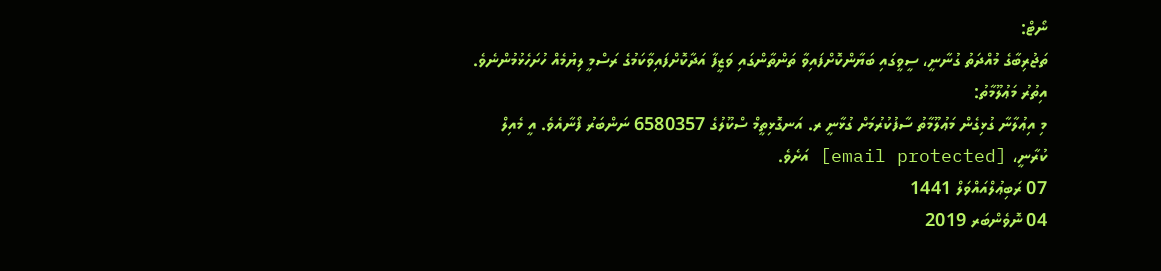ނޯޓް:
ތަޖުރިބާގެ މުއްދަތު ގުނާނީ، ސީވީގައި ބަޔާންކޮށްފައިވާ ތަންތާންގައި ވަޒީފާ އަދާކޮށްފައިވާކަމުގެ ރަސްމީ ލިޔުމެއް ހުށަހެޅުމުންނެވެ.
އިތުރު މަޢުލޫމާތު:
މި އިޢުލާނާ ގުޅިގެން މަޢުލޫމާތު ސާފުކުރުމަށް ގުޅާނީ ރ. އަނގޮޅިތީމް ސްކޫލުގެ 6580357 ނަންބަރު ފޯނާއެވެ. އީ މެއިލް ކުރާނީ، [email protected] އަށެވެ.
07 ރަބިޢުލްއައްވަލް 1441
04 ނޮވެންބަރ 2019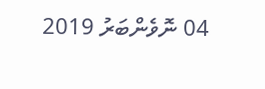04 ނޮވެންބަރު 2019